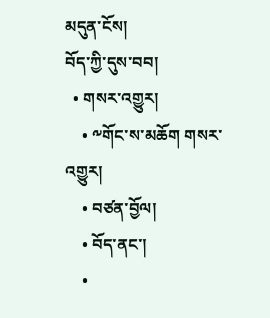མདུན་ངོས།
བོད་ཀྱི་དུས་བབ།
  • གསར་འགྱུར།
    • ༸གོང་ས་མཆོག གསར་འགྱུར།
    • བཙན་བྱོལ།
    • བོད་ནང་།
    •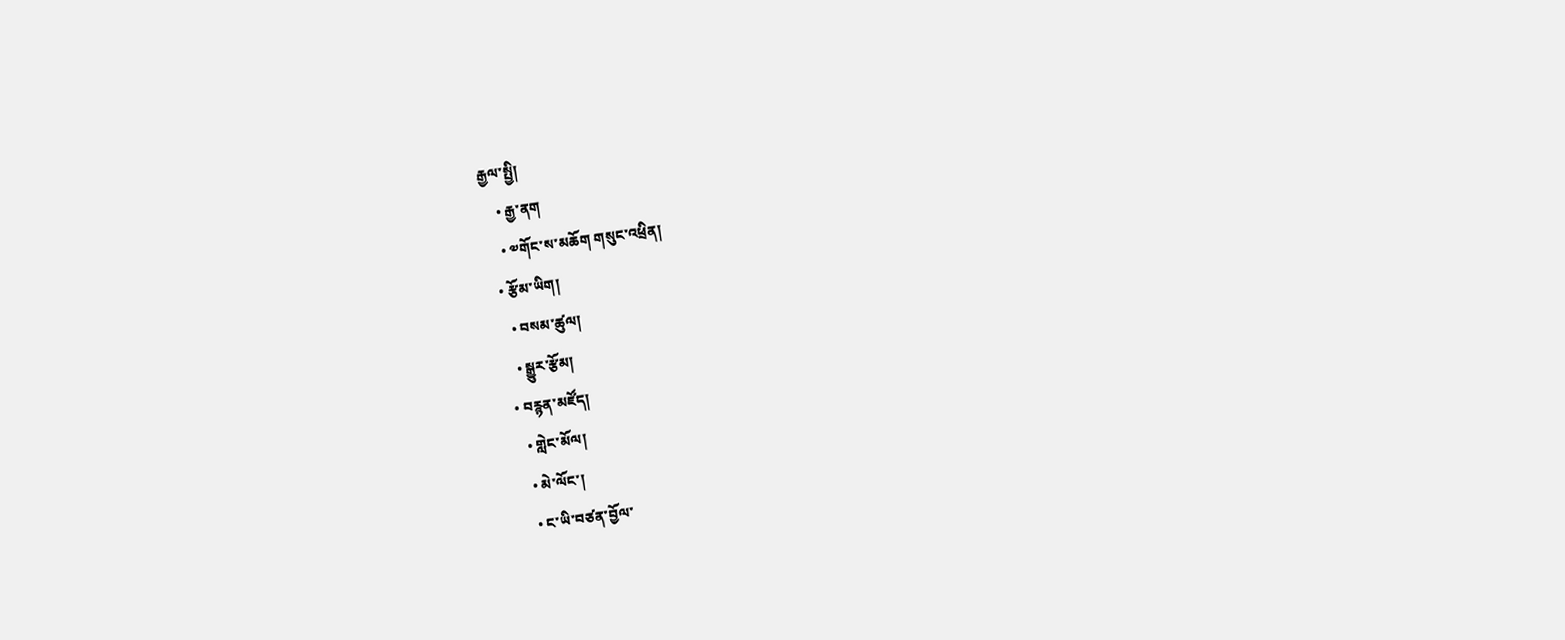རྒྱལ་སྤྱི།
    • རྒྱ་ནག
    • ༧གོང་ས་མཆོག གསུང་འཕྲིན།
  • རྩོམ་ཡིག།
    • བསམ་ཚུལ།
    • སྒྱུར་རྩོམ།
  • བརྙན་མཛོད།
    • གླེང་མོལ།
    • མེ་ལོང་།
    • ང་ཡི་བཙན་བྱོལ་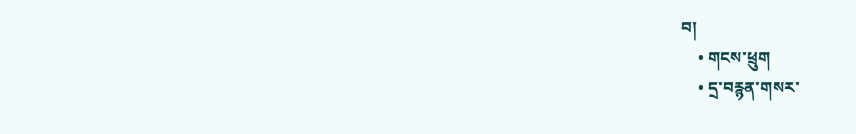བ།
    • གངས་ཕྲུག
    • དྲ་བརྙན་གསར་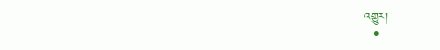འགྱུར།
  •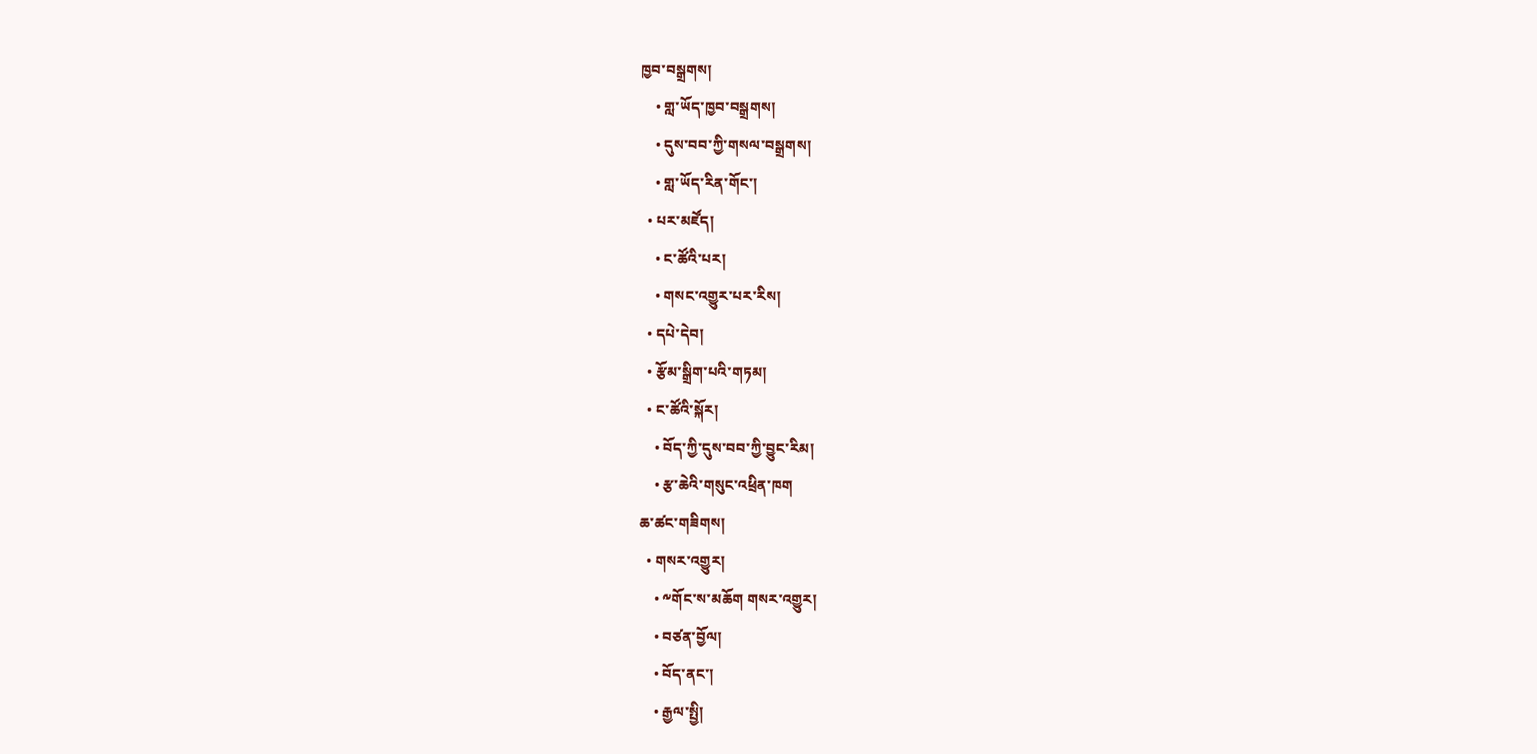ཁྱབ་བསྒྲགས།
    • གླ་ཡོད་ཁྱབ་བསྒྲགས།
    • དུས་བབ་ཀྱི་གསལ་བསྒྲགས།
    • གླ་ཡོད་རིན་གོང་།
  • པར་མཛོད།
    • ང་ཚོའི་པར།
    • གསང་འགྱུར་པར་རིས།
  • དཔེ་དེབ།
  • རྩོམ་སྒྲིག་པའི་གཏམ།
  • ང་ཚོའི་སྐོར།
    • བོད་ཀྱི་དུས་བབ་ཀྱི་བྱུང་རིམ།
    • རྩ་ཆེའི་གསུང་འཕྲིན་ཁག
ཆ་ཚང་གཟིགས།
  • གསར་འགྱུར།
    • ༸གོང་ས་མཆོག གསར་འགྱུར།
    • བཙན་བྱོལ།
    • བོད་ནང་།
    • རྒྱལ་སྤྱི།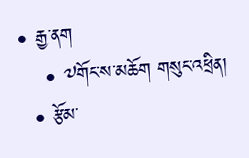• རྒྱ་ནག
    • ༧གོང་ས་མཆོག གསུང་འཕྲིན།
  • རྩོམ་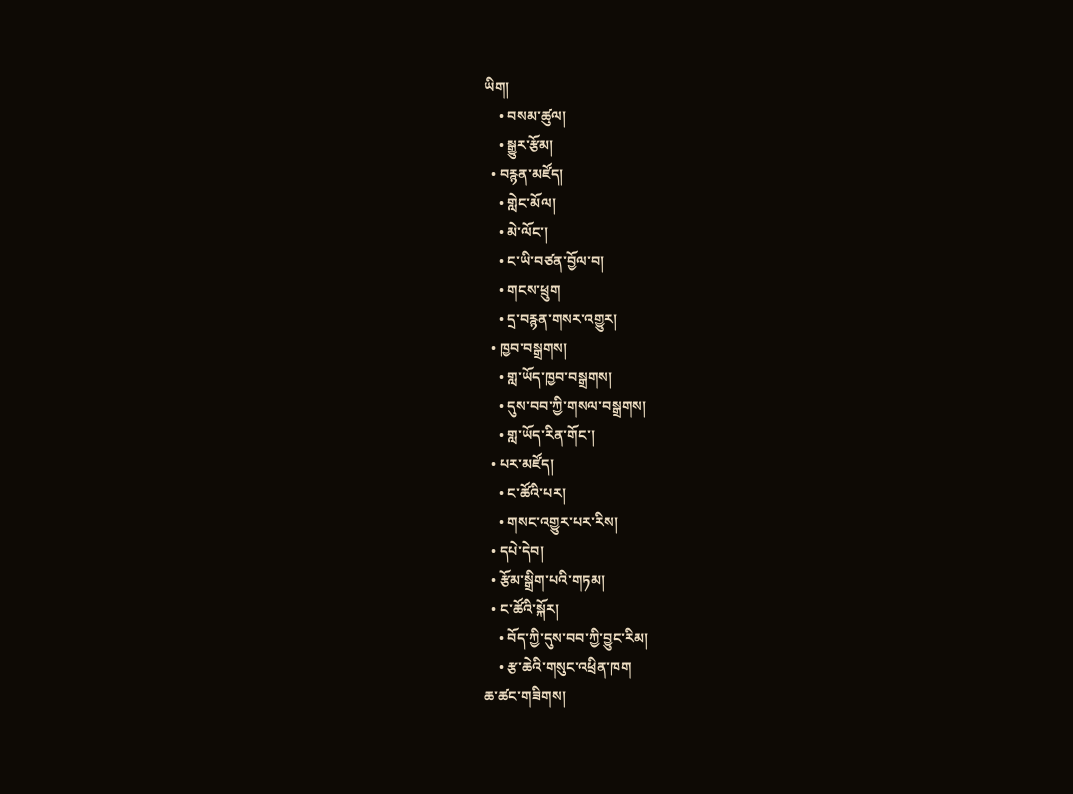ཡིག།
    • བསམ་ཚུལ།
    • སྒྱུར་རྩོམ།
  • བརྙན་མཛོད།
    • གླེང་མོལ།
    • མེ་ལོང་།
    • ང་ཡི་བཙན་བྱོལ་བ།
    • གངས་ཕྲུག
    • དྲ་བརྙན་གསར་འགྱུར།
  • ཁྱབ་བསྒྲགས།
    • གླ་ཡོད་ཁྱབ་བསྒྲགས།
    • དུས་བབ་ཀྱི་གསལ་བསྒྲགས།
    • གླ་ཡོད་རིན་གོང་།
  • པར་མཛོད།
    • ང་ཚོའི་པར།
    • གསང་འགྱུར་པར་རིས།
  • དཔེ་དེབ།
  • རྩོམ་སྒྲིག་པའི་གཏམ།
  • ང་ཚོའི་སྐོར།
    • བོད་ཀྱི་དུས་བབ་ཀྱི་བྱུང་རིམ།
    • རྩ་ཆེའི་གསུང་འཕྲིན་ཁག
ཆ་ཚང་གཟིགས།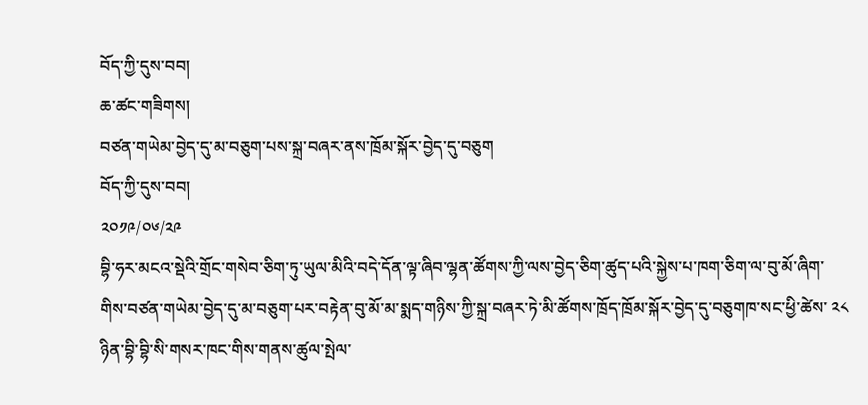བོད་ཀྱི་དུས་བབ།
ཆ་ཚང་གཟིགས།
བཙན་གཡེམ་བྱེད་དུ་མ་བཅུག་པས་སྐྲ་བཞར་ནས་ཁྲོམ་སྐོར་བྱེད་དུ་བཅུག
བོད་ཀྱི་དུས་བབ།
༢༠༡༩/༠༦/༢༩
བྷི་ཧར་མངའ་སྡེའི་གྲོང་གསེབ་ཅིག་ཏུ་ཡུལ་མིའི་བདེ་དོན་ལྟ་ཞིབ་ལྷན་ཚོགས་ཀྱི་ལས་བྱེད་ཅིག་ཚུད་པའི་སྐྱེས་པ་ཁག་ཅིག་ལ་བུ་མོ་ཞིག་གིས་བཙན་གཡེམ་བྱེད་དུ་མ་བཅུག་པར་བརྟེན་བུ་མོ་མ་སྨད་གཉིས་ཀྱི་སྐྲ་བཞར་ཏེ་མི་ཚོགས་ཁྲོད་ཁྲོམ་སྐོར་བྱེད་དུ་བཅུགཁ་སང་ཕྱི་ཚེས་ ༢༨ ཉིན་བྷི་བྷི་སི་གསར་ཁང་གིས་གནས་ཚུལ་སྤེལ་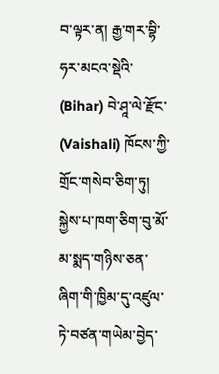བ་ལྟར་ན། རྒྱ་གར་བྷི་ཧར་མངའ་སྡེའི་ (Bihar) བེ་ཤཱ་ལེ་རྫོང་ (Vaishali) ཁོངས་ཀྱི་གྲོང་གསེབ་ཅིག་ཏུ། སྐྱེས་པ་ཁག་ཅིག་བུ་མོ་མ་སྨད་གཉིས་ཅན་ཞིག་གི་ཁྱིམ་དུ་འཛུལ་ཏེ་བཙན་གཡེམ་བྱེད་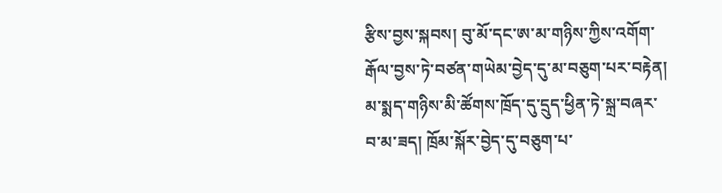རྩིས་བྱས་སྐབས། བུ་མོ་དང་ཨ་མ་གཉིས་ཀྱིས་འགོག་རྒོལ་བྱས་ཏེ་བཙན་གཡེམ་བྱེད་དུ་མ་བཅུག་པར་བརྟེན། མ་སྨད་གཉིས་མི་ཚོགས་ཁྲོད་དུ་དྲུད་ཕྱིན་ཏེ་སྐྲ་བཞར་བ་མ་ཟད། ཁྲོམ་སྐོར་བྱེད་དུ་བཅུག་པ་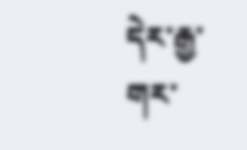དེར་རྒྱ་གར་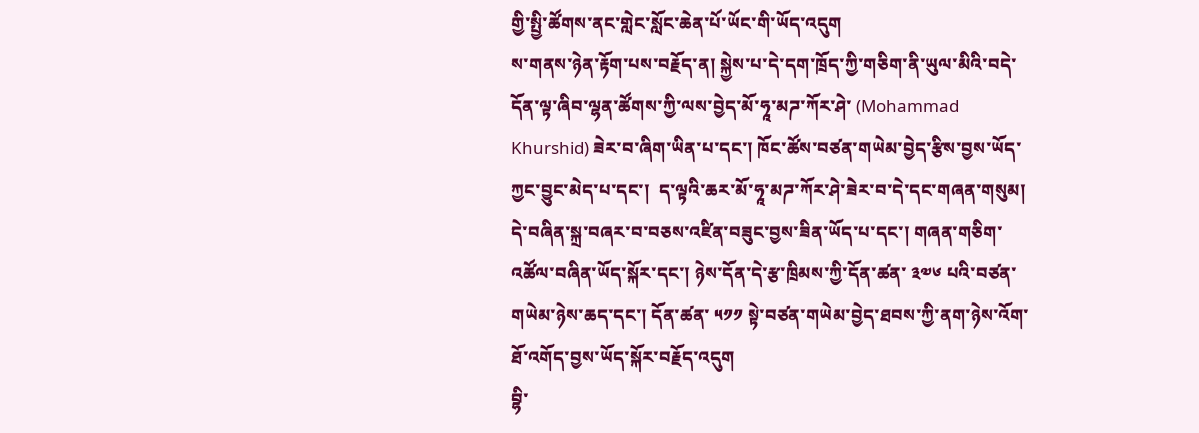གྱི་སྤྱི་ཚོགས་ནང་གླེང་སློང་ཆེན་པོ་ཡོང་གི་ཡོད་འདུག
ས་གནས་ཉེན་རྟོག་པས་བརྗོད་ན། སྐྱེས་པ་དེ་དག་ཁྲོད་ཀྱི་གཅིག་ནི་ཡུལ་མིའི་བདེ་དོན་ལྟ་ཞིབ་ལྷན་ཚོགས་ཀྱི་ལས་བྱེད་མོ་ཧཱ་མཌ་ཀོར་ཤེ་ (Mohammad Khurshid) ཟེར་བ་ཞིག་ཡིན་པ་དང་། ཁོང་ཚོས་བཙན་གཡེམ་བྱེད་རྩིས་བྱས་ཡོད་ཀྱང་བྱུང་མེད་པ་དང་།  ད་ལྟའི་ཆར་མོ་ཧཱ་མཌ་ཀོར་ཤེ་ཟེར་བ་དེ་དང་གཞན་གསུམ། དེ་བཞིན་སྐྲ་བཞར་བ་བཅས་འཛིན་བཟུང་བྱས་ཟིན་ཡོད་པ་དང་། གཞན་གཅིག་འཚོལ་བཞིན་ཡོད་སྐོར་དང་། ཉེས་དོན་དེ་རྩ་ཁྲིམས་ཀྱི་དོན་ཚན་ ༣༧༦ པའི་བཙན་གཡེམ་ཉེས་ཆད་དང་། དོན་ཚན་ ༥༡༡ སྟེ་བཙན་གཡེམ་བྱེད་ཐབས་ཀྱི་ནག་ཉེས་འོག་ཐོ་འགོད་བྱས་ཡོད་སྐོར་བརྗོད་འདུག
བྷི་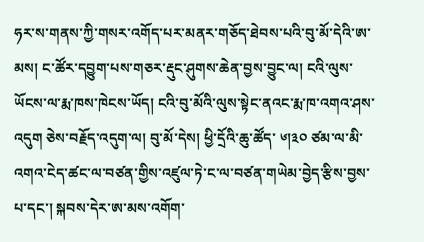ཧར་ས་གནས་ཀྱི་གསར་འགོད་པར་མནར་གཅོད་ཐེབས་པའི་བུ་མོ་དེའི་ཨ་མས། ང་ཚོར་དབྱུག་པས་གཅར་རྡུང་ཤུགས་ཆེན་བྱས་བྱུང་ལ། ངའི་ལུས་ཡོངས་ལ་རྨ་ཁས་ཁེངས་ཡོད། ངའི་བུ་མོའི་ལུས་སྟེང་ནའང་རྨ་ཁ་འགའ་ཤས་འདུག ཅེས་བརྗོད་འདུག་ལ། བུ་མོ་དེས། ཕྱི་དྲོའི་ཆུ་ཚོད་ ༦།༣༠ ཙམ་ལ་མི་འགའ་ངེད་ཚང་ལ་བཙན་གྱིས་འཛུལ་ཏེ་ང་ལ་བཙན་གཡེམ་བྱེད་རྩིས་བྱས་པ་དང་། སྐབས་དེར་ཨ་མས་འགོག་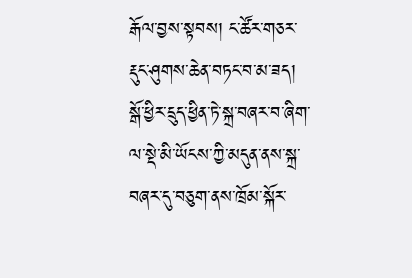རྒོལ་བྱས་སྟབས། ང་ཚོར་གཅར་རྡུང་ཤུགས་ཆེན་བཏང་བ་མ་ཟད། སྒོ་ཕྱིར་དྲུད་ཕྱིན་ཏེ་སྐྲ་བཞར་བ་ཞིག་ལ་སྡེ་མི་ཡོངས་ཀྱི་མདུན་ནས་སྐྲ་བཞར་དུ་བཅུག་ནས་ཁྲོམ་སྐོར་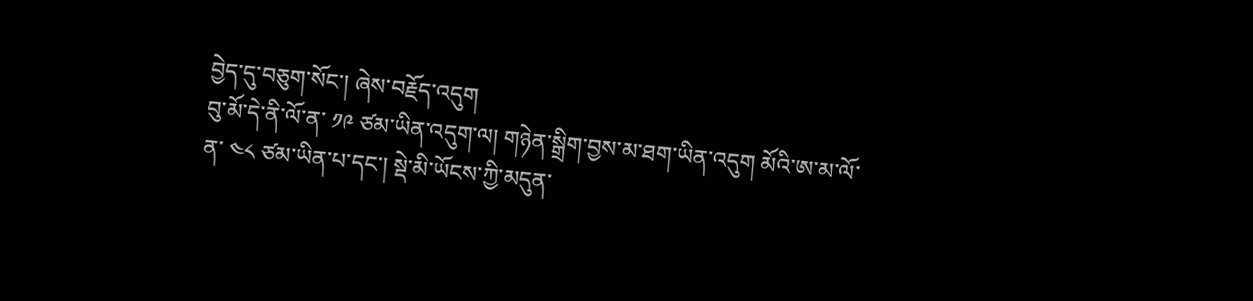བྱེད་དུ་བཅུག་སོང་། ཞེས་བརྗོད་འདུག
བུ་མོ་དེ་ནི་ལོ་ན་ ༡༩ ཙམ་ཡིན་འདུག་ལ། གཉེན་སྒྲིག་བྱས་མ་ཐག་ཡིན་འདུག མོའི་ཨ་མ་ལོ་ན་ ༤༨ ཙམ་ཡིན་པ་དང་། སྡེ་མི་ཡོངས་ཀྱི་མདུན་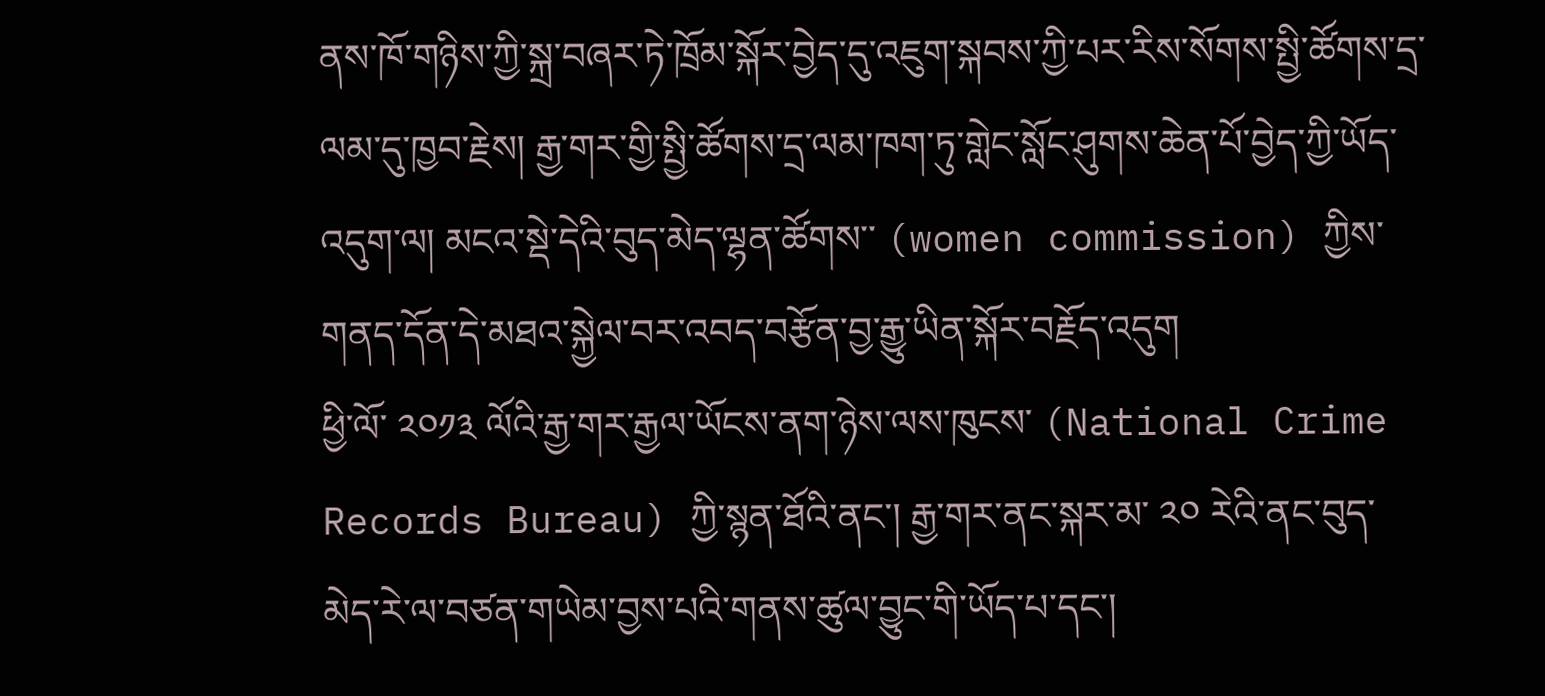ནས་ཁོ་གཉིས་ཀྱི་སྐྲ་བཞར་ཏེ་ཁྲོམ་སྐོར་བྱེད་དུ་འཇུག་སྐབས་ཀྱི་པར་རིས་སོགས་སྤྱི་ཚོགས་དྲ་ལམ་དུ་ཁྱབ་རྗེས། རྒྱ་གར་གྱི་སྤྱི་ཚོགས་དྲ་ལམ་ཁག་ཏུ་གླེང་སློང་ཤུགས་ཆེན་པོ་བྱེད་ཀྱི་ཡོད་འདུག་ལ། མངའ་སྡེ་དེའི་བུད་མེད་ལྷན་ཚོགས་་ (women commission) ཀྱིས་གནད་དོན་དེ་མཐའ་སྐྱེལ་བར་འབད་བརྩོན་བྱ་རྒྱུ་ཡིན་སྐོར་བརྗོད་འདུག
ཕྱི་ལོ་ ༢༠༡༣ ལོའི་རྒྱ་གར་རྒྱལ་ཡོངས་ནག་ཉེས་ལས་ཁུངས་ (National Crime Records Bureau) ཀྱི་སྙན་ཐོའི་ནང་། རྒྱ་གར་ནང་སྐར་མ་ ༢༠ རེའི་ནང་བུད་མེད་རེ་ལ་བཙན་གཡེམ་བྱས་པའི་གནས་ཚུལ་བྱུང་གི་ཡོད་པ་དང་།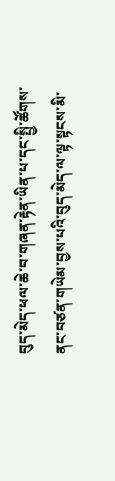བུད་མེད་ཕལ་ཆེ་བ་གཞན་རྟེན་ཡིན་པ་དང་སྤྱི་ཚོགས་ནང་བཙན་གཡེམ་བྱས་པའི་བུད་མེད་ལ་ལྟ་སྟངས་མི་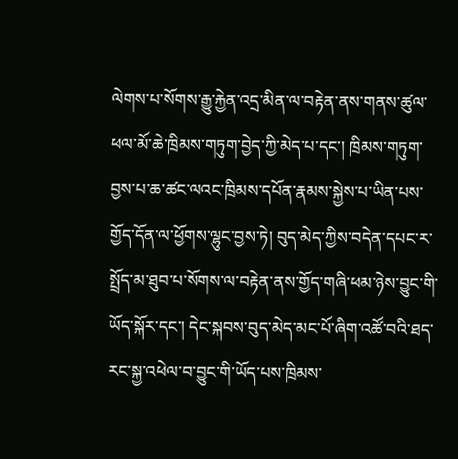ལེགས་པ་སོགས་རྒྱུ་རྐྱེན་འདྲ་མིན་ལ་བརྟེན་ནས་གནས་ཚུལ་ཕལ་མོ་ཆེ་ཁྲིམས་གཏུག་བྱེད་ཀྱི་མེད་པ་དང་། ཁྲིམས་གཏུག་བྱས་པ་ཆ་ཚང་ལའང་ཁྲིམས་དཔོན་རྣམས་སྐྱེས་པ་ཡིན་པས་གྱོད་དོན་ལ་ཕྱོགས་ལྷུང་བྱས་ཏེ། བུད་མེད་ཀྱིས་བདེན་དཔང་ར་སྤྲོད་མ་ཐུབ་པ་སོགས་ལ་བརྟེན་ནས་གྱོད་གཞི་ཕམ་ཉེས་བྱུང་གི་ཡོད་སྐོར་དང་། དེང་སྐབས་བུད་མེད་མང་པོ་ཞིག་འཚོ་བའི་ཐད་རང་སྐྱ་འཕེལ་བ་བྱུང་གི་ཡོད་པས་ཁྲིམས་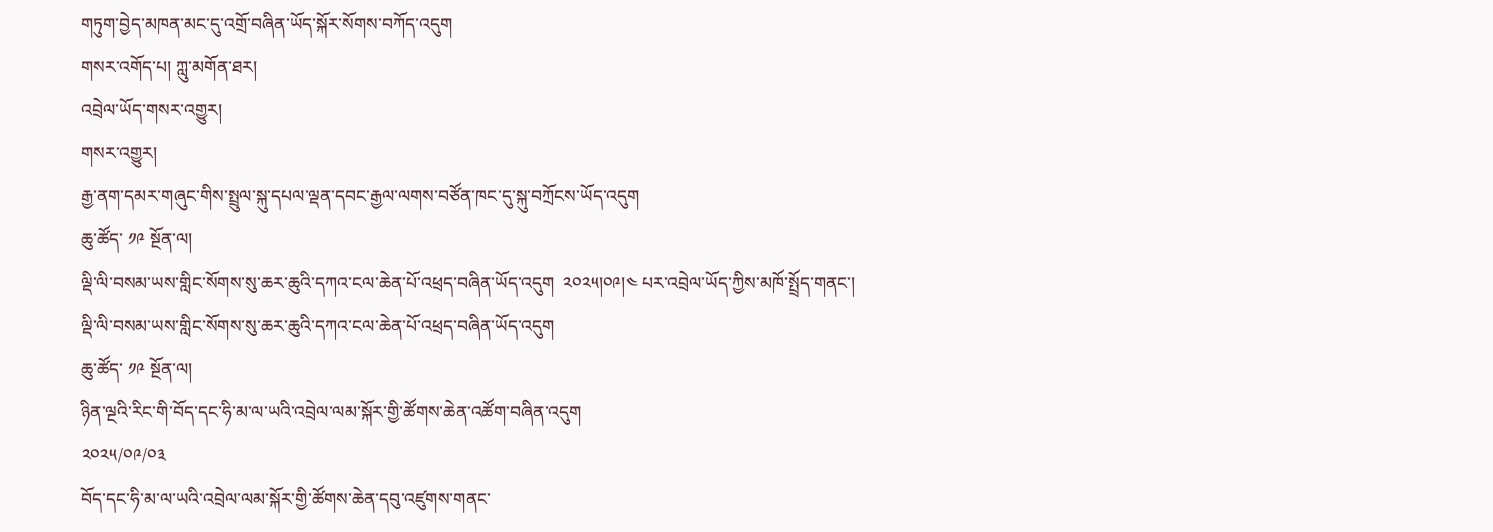གཏུག་བྱེད་མཁན་མང་དུ་འགྲོ་བཞིན་ཡོད་སྐོར་སོགས་བཀོད་འདུག
གསར་འགོད་པ། ཀླུ་མགོན་ཐར།
འབྲེལ་ཡོད་གསར་འགྱུར།
གསར་འགྱུར།
རྒྱ་ནག་དམར་གཞུང་གིས་སྤྲུལ་སྐུ་དཔལ་ལྡན་དབང་རྒྱལ་ལགས་བཙོན་ཁང་དུ་སྐུ་བཀྲོངས་ཡོད་འདུག
ཆུ་ཚོད་ ༡༩ སྔོན་ལ།
ལྡི་ལི་བསམ་ཡས་གླིང་སོགས་སུ་ཆར་ཆུའི་དཀའ་ངལ་ཆེན་པོ་འཕྲད་བཞིན་ཡོད་འདུག  ༢༠༢༥།༠༩།༤ པར་འབྲེལ་ཡོད་ཀྱིས་མཁོ་སྤྲོད་གནང་།
ལྡི་ལི་བསམ་ཡས་གླིང་སོགས་སུ་ཆར་ཆུའི་དཀའ་ངལ་ཆེན་པོ་འཕྲད་བཞིན་ཡོད་འདུག
ཆུ་ཚོད་ ༡༩ སྔོན་ལ།
ཉིན་ལྔའི་རིང་གི་བོད་དང་ཧི་མ་ལ་ཡའི་འབྲེལ་ལམ་སྐོར་གྱི་ཚོགས་ཆེན་འཚོག་བཞིན་འདུག
༢༠༢༥/༠༩/༠༣
བོད་དང་ཧི་མ་ལ་ཡའི་འབྲེལ་ལམ་སྐོར་གྱི་ཚོགས་ཆེན་དབུ་འཛུགས་གནང་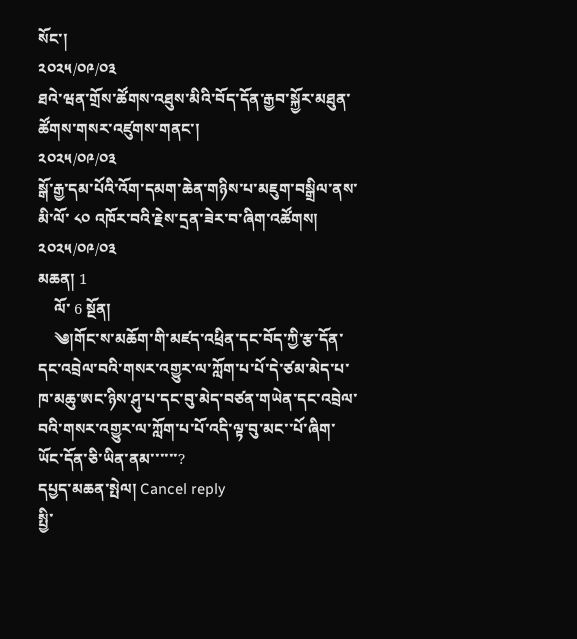སོང་།
༢༠༢༥/༠༩/༠༣
ཐའེ་ཝན་གྲོས་ཚོགས་འཐུས་མིའི་བོད་དོན་རྒྱབ་སྐྱོར་མཐུན་ཚོགས་གསར་འཛུགས་གནང་།
༢༠༢༥/༠༩/༠༣
སྒོ་རྒྱ་དམ་པོའི་འོག་དམག་ཆེན་གཉིས་པ་མཇུག་བསྒྲིལ་ནས་མི་ལོ་ ༨༠ འཁོར་བའི་རྗེས་དྲན་ཟེར་བ་ཞིག་འཚོགས།
༢༠༢༥/༠༩/༠༣
མཆན། 1
    ལོ་ 6 སྔོན།
    ༄།གོང་ས་མཆོག་གི་མཛད་འཕྲིན་དང་བོད་ཀྱི་རྩ་དོན་དང་འབྲེལ་བའི་གསར་འགྱུར་ལ་ཀློག་པ་པོ་དེ་ཙམ་མེད་པ་ཁ་མཆུ་ཨང་ཉིས་ཤུ་པ་དང་བུ་མེད་བཙན་གཡེན་དང་འབྲེལ་བའི་གསར་འགྱུར་ལ་ཀློག་པ་པོ་འདི་ལྟ་བུ་མང་་པོ་ཞིག་ཡོང་དོན་ཅི་ཡིན་ནམ་་་་་་?
དཔྱད་མཆན་སྤེལ། Cancel reply
སྤྱི་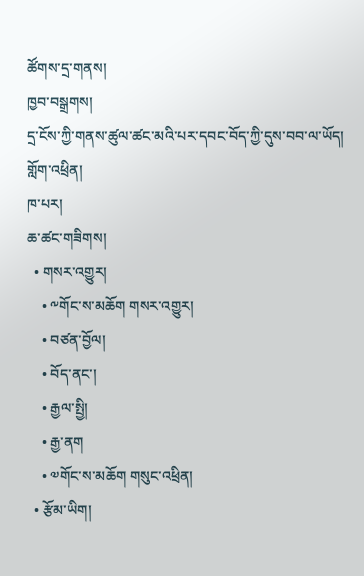ཚོགས་དྲ་གནས།
ཁྱབ་བསྒྲགས།
དྲ་ངོས་ཀྱི་གནས་ཚུལ་ཚང་མའི་པར་དབང་བོད་ཀྱི་དུས་བབ་ལ་ཡོད།
གློག་འཕྲིན།
ཁ་པར།
ཆ་ཚང་གཟིགས།
  • གསར་འགྱུར།
    • ༸གོང་ས་མཆོག གསར་འགྱུར།
    • བཙན་བྱོལ།
    • བོད་ནང་།
    • རྒྱལ་སྤྱི།
    • རྒྱ་ནག
    • ༧གོང་ས་མཆོག གསུང་འཕྲིན།
  • རྩོམ་ཡིག།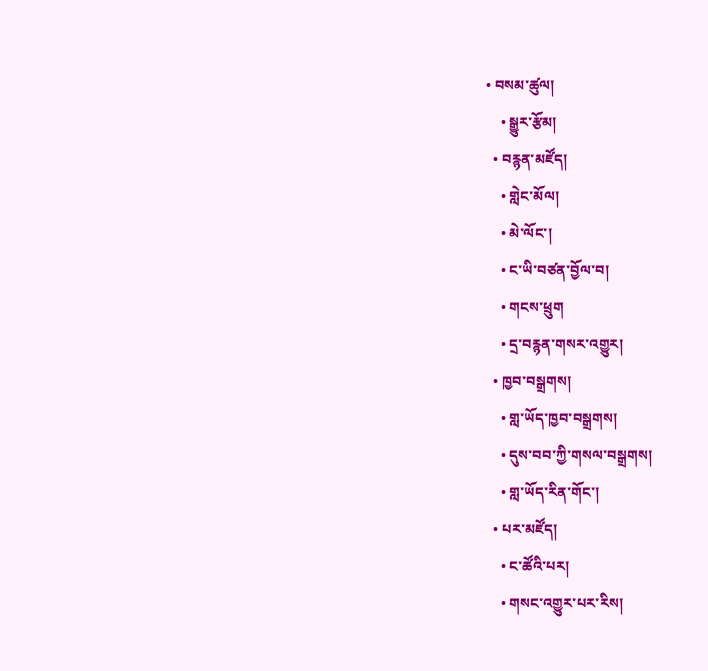• བསམ་ཚུལ།
    • སྒྱུར་རྩོམ།
  • བརྙན་མཛོད།
    • གླེང་མོལ།
    • མེ་ལོང་།
    • ང་ཡི་བཙན་བྱོལ་བ།
    • གངས་ཕྲུག
    • དྲ་བརྙན་གསར་འགྱུར།
  • ཁྱབ་བསྒྲགས།
    • གླ་ཡོད་ཁྱབ་བསྒྲགས།
    • དུས་བབ་ཀྱི་གསལ་བསྒྲགས།
    • གླ་ཡོད་རིན་གོང་།
  • པར་མཛོད།
    • ང་ཚོའི་པར།
    • གསང་འགྱུར་པར་རིས།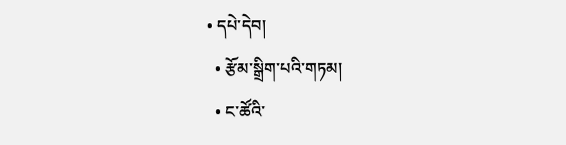• དཔེ་དེབ།
  • རྩོམ་སྒྲིག་པའི་གཏམ།
  • ང་ཚོའི་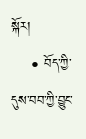སྐོར།
    • བོད་ཀྱི་དུས་བབ་ཀྱི་བྱུང་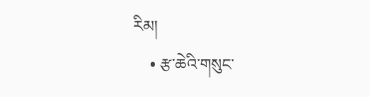རིམ།
    • རྩ་ཆེའི་གསུང་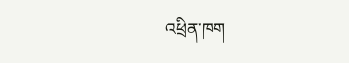འཕྲིན་ཁག